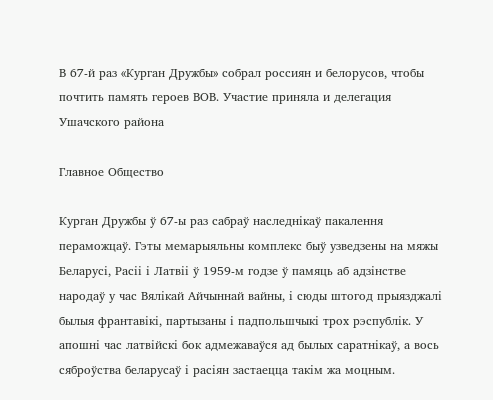В 67-й раз «Курган Дружбы» собрал россиян и белорусов, чтобы почтить память героев ВОВ. Участие приняла и делегация Ушачского района

Главное Общество

Курган Дружбы ў 67-ы раз сабраў наследнікаў пакалення пераможцаў. Гэты мемарыяльны комплекс быў узведзены на мяжы Беларусі, Расіі і Латвіі ў 1959-м годзе ў памяць аб адзінстве народаў у час Вялікай Айчыннай вайны, і сюды штогод прыязджалі былыя франтавікі, партызаны і падпольшчыкі трох рэспублік. У апошні час латвійскі бок адмежаваўся ад былых саратнікаў, а вось сяброўства беларусаў і расіян застаецца такім жа моцным.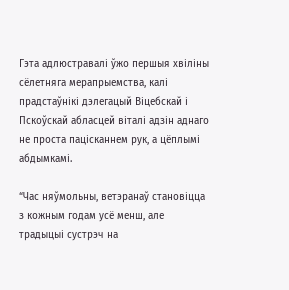Гэта адлюстравалі ўжо першыя хвіліны сёлетняга мерапрыемства, калі прадстаўнікі дэлегацый Віцебскай і Пскоўскай абласцей віталі адзін аднаго не проста пацісканнем рук, а цёплымі абдымкамі.

“Час няўмольны, ветэранаў становіцца з кожным годам усё менш, але традыцыі сустрэч на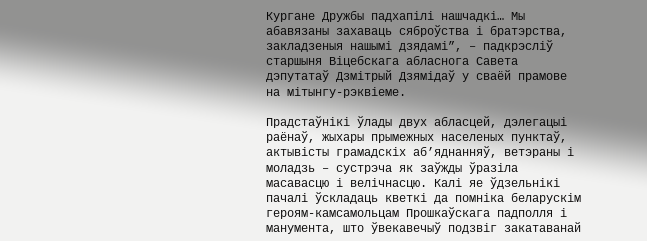Кургане Дружбы падхапілі нашчадкі… Мы абавязаны захаваць сяброўства і братэрства, закладзеныя нашымі дзядамі”, – падкрэсліў старшыня Віцебскага абласнога Савета дэпутатаў Дзмітрый Дзямідаў у сваёй прамове на мітынгу-рэквіеме.

Прадстаўнікі ўлады двух абласцей, дэлегацыі раёнаў, жыхары прымежных населеных пунктаў, актывісты грамадскіх аб’яднанняў, ветэраны і моладзь – сустрэча як заўжды ўразіла масавасцю і велічнасцю. Калі яе ўдзельнікі пачалі ўскладаць кветкі да помніка беларускім героям-камсамольцам Прошкаўскага падполля і манумента, што ўвекавечыў подзвіг закатаванай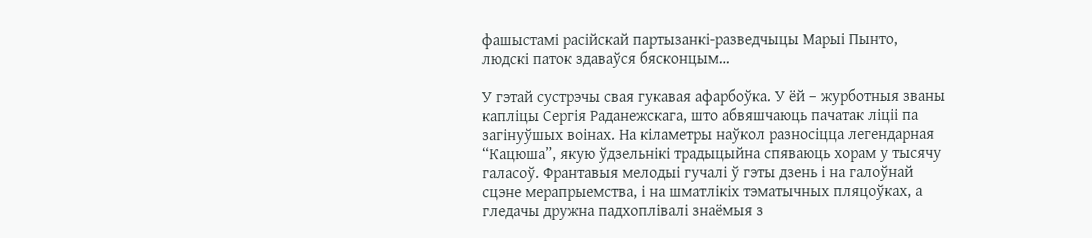фашыстамі расійскай партызанкі-разведчыцы Марыі Пынто, людскі паток здаваўся бясконцым…

У гэтай сустрэчы свая гукавая афарбоўка. У ёй – журботныя званы капліцы Сергія Раданежскага, што абвяшчаюць пачатак ліціі па загінуўшых воінах. На кіламетры наўкол разносіцца легендарная “Кацюша”, якую ўдзельнікі традыцыйна спяваюць хорам у тысячу галасоў. Франтавыя мелодыі гучалі ў гэты дзень і на галоўнай сцэне мерапрыемства, і на шматлікіх тэматычных пляцоўках, а гледачы дружна падхоплівалі знаёмыя з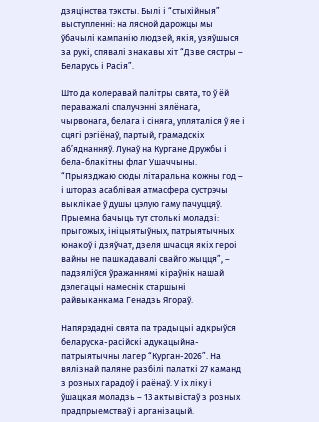дзяцінства тэксты. Былі і “стыхійныя” выступленні: на лясной дарожцы мы ўбачылі кампанію людзей, якія, узяўшыся за рукі, спявалі знакавы хіт “Дзве сястры – Беларусь і Расія”.

Што да колеравай палітры свята, то ў ёй пераважалі спалучэнні зялёнага, чырвонага, белага і сіняга, упляталіся ў яе і сцягі рэгіёнаў, партый, грамадскіх аб’яднанняў. Лунаў на Кургане Дружбы і бела-блакітны флаг Ушаччыны. “Прыязджаю сюды літаральна кожны год – і штораз асаблівая атмасфера сустрэчы выклікае ў душы цэлую гаму пачуццяў. Прыемна бачыць тут столькі моладзі: прыгожых, ініцыятыўных, патрыятычных юнакоў і дзяўчат, дзеля шчасця якіх героі вайны не пашкадавалі свайго жыцця”, – падзяліўся ўражаннямі кіраўнік нашай дэлегацыі намеснік старшыні райвыканкама Генадзь Ягораў.

Напярэдадні свята па традыцыі адкрыўся беларуска-расійскі адукацыйна-патрыятычны лагер “Курган-2026”. На вялізнай паляне разбілі палаткі 27 каманд з розных гарадоў і раёнаў. У іх ліку і ўшацкая моладзь – 13 актывістаў з розных прадпрыемстваў і арганізацый.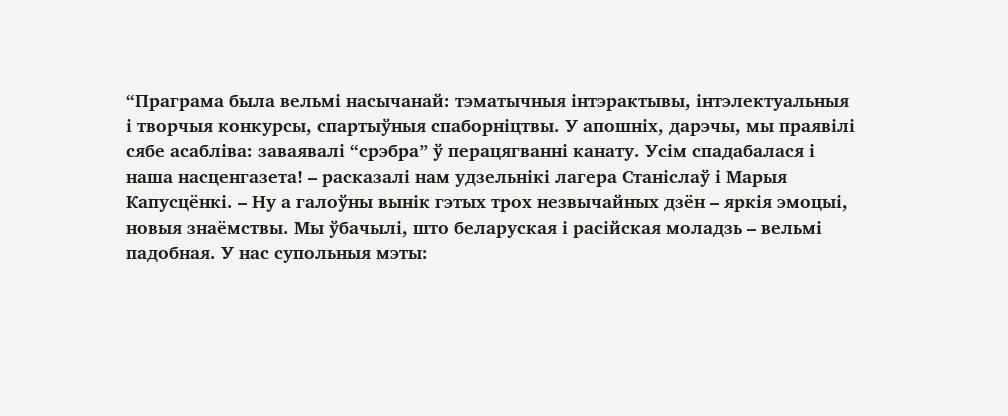“Праграма была вельмі насычанай: тэматычныя інтэрактывы, інтэлектуальныя і творчыя конкурсы, спартыўныя спаборніцтвы. У апошніх, дарэчы, мы праявілі сябе асабліва: заваявалі “срэбра” ў перацягванні канату. Усім спадабалася і наша насценгазета! – расказалі нам удзельнікі лагера Станіслаў і Марыя Капусцёнкі. – Ну а галоўны вынік гэтых трох незвычайных дзён – яркія эмоцыі, новыя знаёмствы. Мы ўбачылі, што беларуская і расійская моладзь – вельмі падобная. У нас супольныя мэты: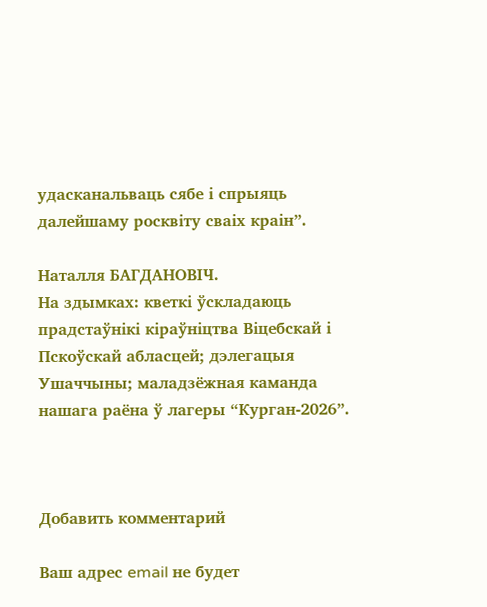удасканальваць сябе і спрыяць далейшаму росквіту сваіх краін”.

Наталля БАГДАНОВІЧ.
На здымках: кветкі ўскладаюць прадстаўнікі кіраўніцтва Віцебскай і Пскоўскай абласцей; дэлегацыя Ушаччыны; маладзёжная каманда нашага раёна ў лагеры “Курган-2026”.



Добавить комментарий

Ваш адрес email не будет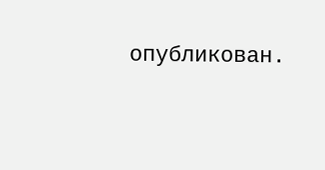опубликован.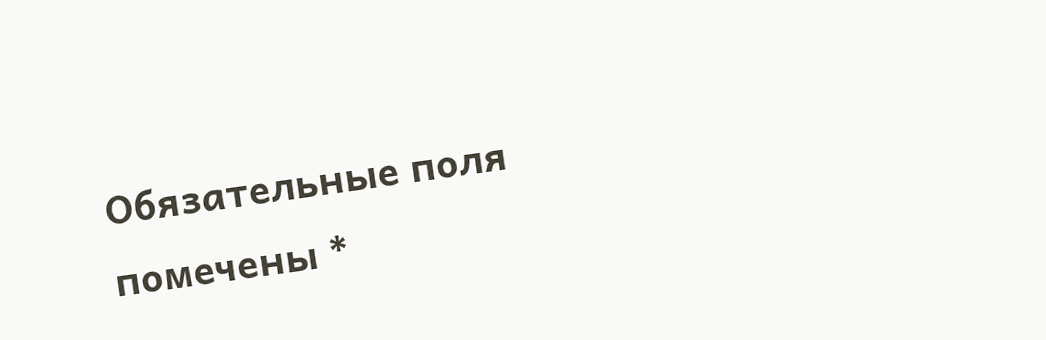Обязательные поля помечены *